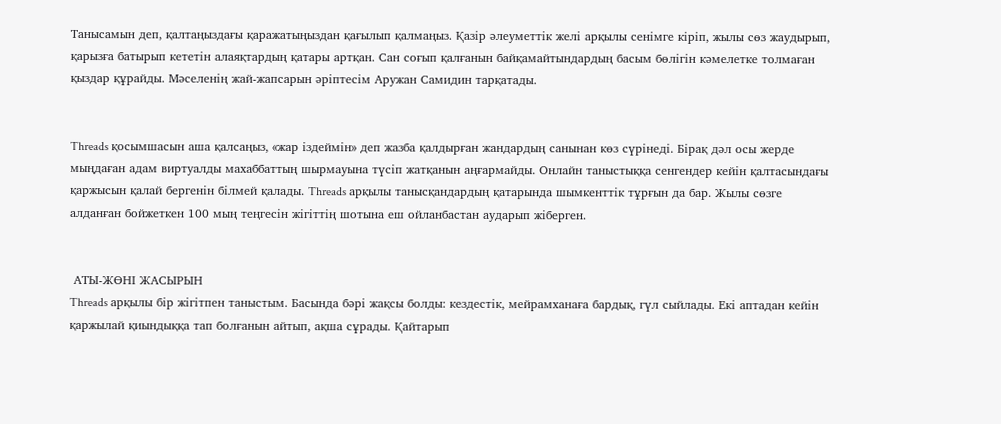Танысамын деп, қалтаңыздағы қаражатыңыздан қағылып қалмаңыз. Қазір әлеуметтік желі арқылы сенімге кіріп, жылы сөз жаудырып, қарызға батырып кететін алаяқтардың қатары артқан. Сан соғып қалғанын байқамайтындардың басым бөлігін кәмелетке толмаған қыздар құрайды. Мәселенің жай-жапсарын әріптесім Аружан Самидин тарқатады.


Threads қосымшасын аша қалсаңыз, «жар іздеймін» деп жазба қалдырған жандардың санынан көз сүрінеді. Бірақ дәл осы жерде мыңдаған адам виртуалды махаббаттың шырмауына түсіп жатқанын аңғармайды. Онлайн таныстыққа сенгендер кейін қалтасындағы қаржысын қалай бергенін білмей қалады. Threads арқылы танысқандардың қатарында шымкенттік тұрғын да бар. Жылы сөзге алданған бойжеткен 100 мың теңгесін жігіттің шотына еш ойланбастан аударып жіберген.


 АТЫ-ЖӨНІ ЖАСЫРЫН
Threads арқылы бір жігітпен таныстым. Басында бәрі жақсы болды: кездестік, мейрамханаға бардық, гүл сыйлады. Екі аптадан кейін қаржылай қиындыққа тап болғанын айтып, ақша сұрады. Қайтарып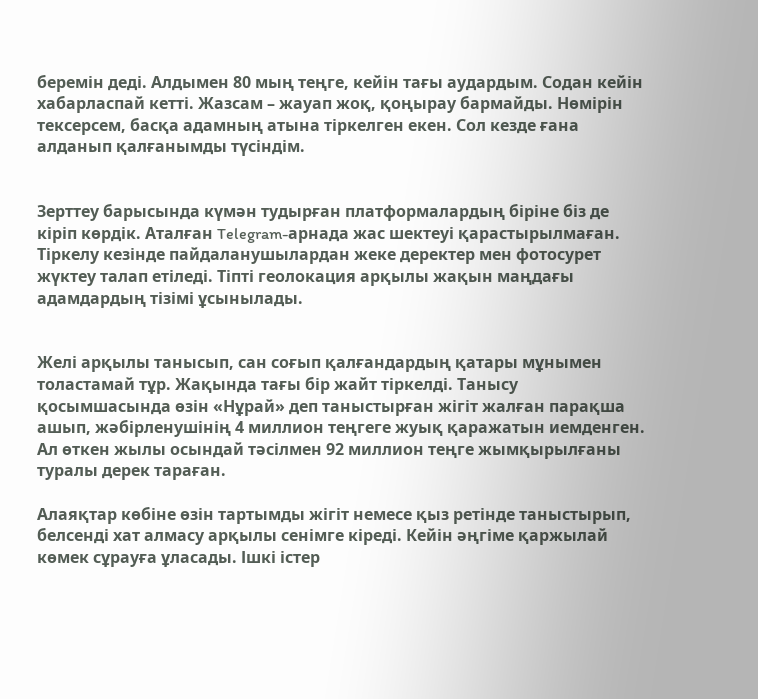беремін деді. Алдымен 80 мың теңге, кейін тағы аудардым. Содан кейін хабарласпай кетті. Жазсам – жауап жоқ, қоңырау бармайды. Нөмірін тексерсем, басқа адамның атына тіркелген екен. Сол кезде ғана алданып қалғанымды түсіндім.


Зерттеу барысында күмән тудырған платформалардың біріне біз де кіріп көрдік. Аталған Telegram-арнада жас шектеуі қарастырылмаған. Тіркелу кезінде пайдаланушылардан жеке деректер мен фотосурет жүктеу талап етіледі. Тіпті геолокация арқылы жақын маңдағы адамдардың тізімі ұсынылады.


Желі арқылы танысып, сан соғып қалғандардың қатары мұнымен толастамай тұр. Жақында тағы бір жайт тіркелді. Танысу қосымшасында өзін «Нұрай» деп таныстырған жігіт жалған парақша ашып, жәбірленушінің 4 миллион теңгеге жуық қаражатын иемденген. Ал өткен жылы осындай тәсілмен 92 миллион теңге жымқырылғаны туралы дерек тараған.

Алаяқтар көбіне өзін тартымды жігіт немесе қыз ретінде таныстырып, белсенді хат алмасу арқылы сенімге кіреді. Кейін әңгіме қаржылай көмек сұрауға ұласады. Ішкі істер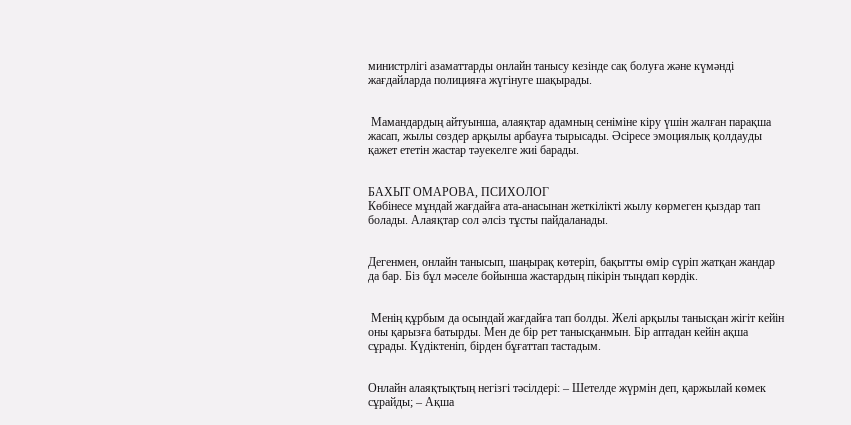министрлігі азаматтарды онлайн танысу кезінде сақ болуға және күмәнді жағдайларда полицияға жүгінуге шақырады.


 Мамандардың айтуынша, алаяқтар адамның сеніміне кіру үшін жалған парақша жасап, жылы сөздер арқылы арбауға тырысады. Әсіресе эмоциялық қолдауды қажет ететін жастар тәуекелге жиі барады.


БАХЫТ ОМАРОВА, ПСИХОЛОГ
Көбінесе мұндай жағдайға ата-анасынан жеткілікті жылу көрмеген қыздар тап болады. Алаяқтар сол әлсіз тұсты пайдаланады.


Дегенмен, онлайн танысып, шаңырақ көтеріп, бақытты өмір сүріп жатқан жандар да бар. Біз бұл мәселе бойынша жастардың пікірін тыңдап көрдік.


 Менің құрбым да осындай жағдайға тап болды. Желі арқылы танысқан жігіт кейін оны қарызға батырды. Мен де бір рет танысқанмын. Бір аптадан кейін ақша сұрады. Күдіктеніп, бірден бұғаттап тастадым.


Онлайн алаяқтықтың негізгі тәсілдері: – Шетелде жүрмін деп, қаржылай көмек сұрайды; – Ақша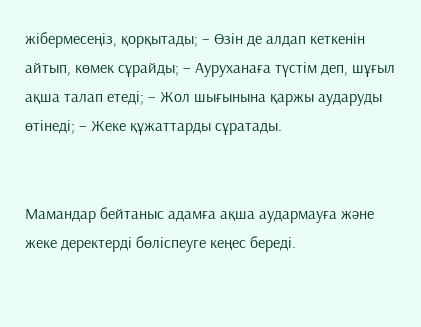жібермесеңіз, қорқытады; – Өзін де алдап кеткенін айтып, көмек сұрайды; – Ауруханаға түстім деп, шұғыл ақша талап етеді; – Жол шығынына қаржы аударуды өтінеді; – Жеке құжаттарды сұратады.


Мамандар бейтаныс адамға ақша аудармауға және жеке деректерді бөліспеуге кеңес береді.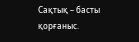Сақтық – басты қорғаныс.